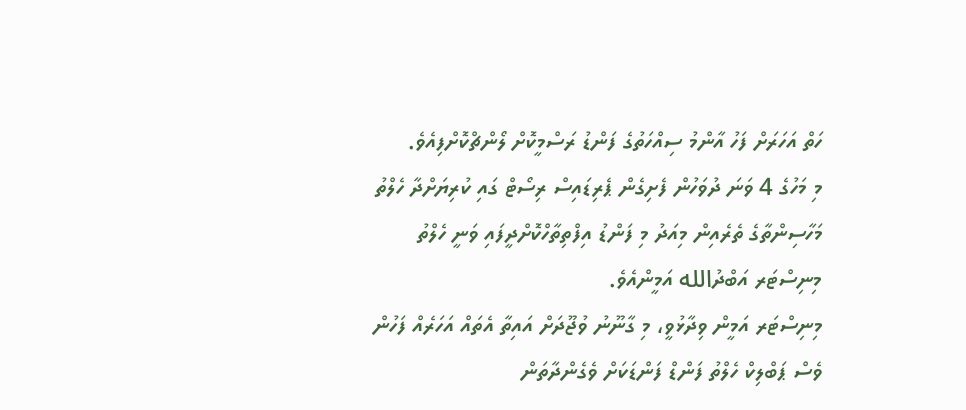ހަތް އަހަރަށް ފަހު އާންމު ސިއްހަތުގެ ފަންޑު ރަސްމީކޮށް ލޯންޗްކޮށްފިއެވެ.
މި މަހުގެ 4 ވަނަ ދުވަހުން ފެށިގެން ޕެރިޑައިސް ރިސޯޓް ގައި ކުރިޔަށްދާ ހެލްތު މަހާސިންތާގެ ތެރެއިން މިއަދު މި ފަންޑު އިފްތިތާހްކޮށްދީފައި ވަނީ ހެލްތު މިނިސްޓަރ އަބްދުالله އަމީންއެވެ.
މިނިސްޓަރ އަމީން ވިދާޅުވީ، މި ގާނޫނު ވުޖޫދަށް އައިތާ އެތައް އަހަރެއް ފަހުން ވެސް ޕަބްލިކް ހެލްތު ފަންޑް ފަންޑަކަށް ވެގެންދާތަން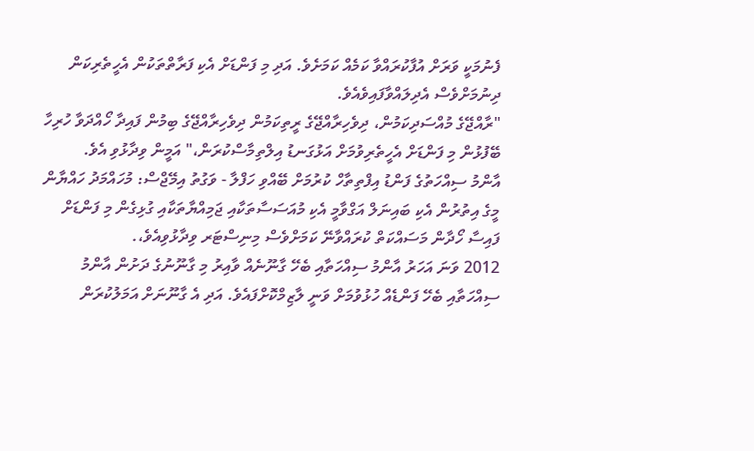ފެނުމަކީ ވަރަށް އުފާކުރައްވާ ކަމެއް ކަމަށެވެ. އަދި މި ފަންޑަށް އެކި ފަރާތްތަކުން އެހީތެރިކަން ދިނުމަށްވެސް އެދިލައްވާފައިވެއެވެ.
"ރާއްޖޭގެ މުއްސަދިކަމުން، ދިވެހިރާއްޖޭގެ ރީތިކަމުން ދިވެހިރާއްޖޭގެ ބިމުން ފައިދާ ހޯއްދަވާ ހުރިހާ ބޭފުޅުން މި ފަންޑަށް އެހީތެރިވުމަށް އަޅުގަނޑު އިލްތިމާސްކުރަން،" އަމީން ވިދާޅުވި އެވެ.
އާންމު ސިއްހަތުގެ ފަންޑު އިފްތިތާހް ކުރުމަށް ބޭއްވި ހަފްލާ - ވަގުތު އިމޭޖްސް: މުހައްމަދު ހައްޔާން
މީގެ އިތުރުން އެކި ބައިނަލް އަގްވާމީ އެކި މުއަސަސާތަކާއި ޖަމިއްޔާތަކާއި ގުޅިގެން މި ފަންޑަށް ފައިސާ ހޯދާން މަސައްކަތް ކުރައްވާނޭ ކަމަށްވެސް މިނިސްޓަރ ވިދާޅުވިއެވެ،.
2012 ވަނަ އަހަރު އާންމު ސިއްހަތާއި ބެހޭ ގާނޫނެއް ވާއިރު މި ގާނޫނުގެ ދަށުން އާންމު ސިއްހަތާއި ބެހޭ ފަންޑެއް ހުޅުވުމަށް ވަނީ ލާޒިމްކޮށްފައެވެ. އަދި އެ ގާނޫނަށް އަމަލުކުރަން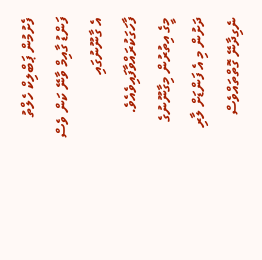ފެށުމުން ޕަބްލިކް ހެލްތު ފަންޑު ގާއިމް ވާނޭ ކަން ވެސް އެ ގާނޫނުގައި ފާހަގަކުރައްވާފައިވެއެވެ.
މީގެ އިތުރުން މިގާނޫނުގެ ދަށުން މި އެ ފަންޑަށް ލާރި ނެގިދާނޭ ގޮތްތައްވެސް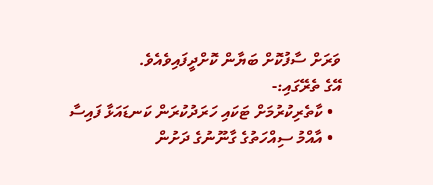ވަރަށް ސާފުކޮށް ބަޔާން ކޮށްދީފައިވެއެވެ.
އޭގެ ތެރޭގައި:-
  • ކާތެރިކުރުމަށް ޓަކައި ހަރަދުކުރަން ކަނޑައަޅާ ފައިސާ
  • އާއްމު ސިއްހަތުގެ ގާނޫނުގެ ދަށުން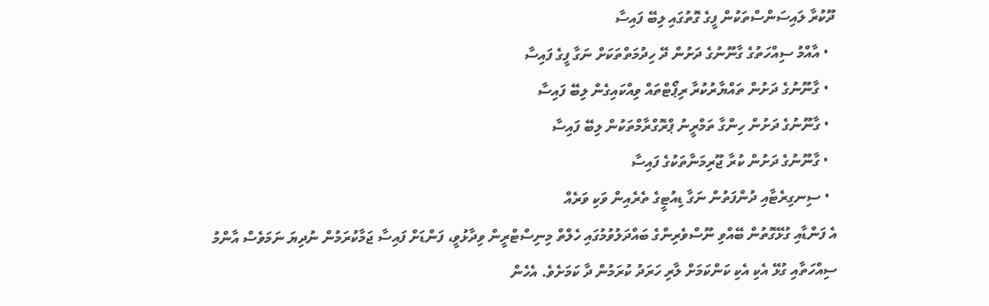ދޫކުރާ ލައިސަންސްތަކުން ފީގެ ގޮތުގައި ލިބޭ ފައިސާ
  • އާއްމު ސިއްހަތުގެ ގާނޫނުގެ ދަށުން ދޭ ހިދުމަތްތަކަށް ނަގާ ފީގެ ފައިސާ
  • ގާނޫނުގެ ދަށުން ތައްޔާރުކުރާ ރިޕޯޓްތައް ވިއްކައިގެން ލިބޭ ފައިސާ
  • ގާނޫނުގެ ދަށުން ހިންގާ ތަމްރީނު ޕްރޮގްރާމްތަކުން ލިބޭ ފައިސާ
  • ގާނޫނުގެ ދަށުން ކުރާ ޖޫރިމަނާތަކުގެ ފައިސާ
  • ސިނގިރެޓާއި ދުންފަތުން ނަގާ ޑިއުޓީގެ ތެރެއިން ވަކި ވަރެއް
އެ ފަންޑާއި ގުޅޭގޮތުން ބޭއްވި ނޫސްވެރިންގެ ބައްދަލުވުމުގައި ހެލްތް މިނިސްޓްރީން ވިދާޅުވީ، ފަންޑަށް ފައިސާ ޖަމާކުރަމުން ނުދިޔަ ނަމަވެސް އާންމު ސިއްހަތާއި ގުޅޭ އެކި އެކި ކަންކަމަށް ލާރި ހަރަދު ކުރަމުން ދާ ކަމަށެވެ. އެހެން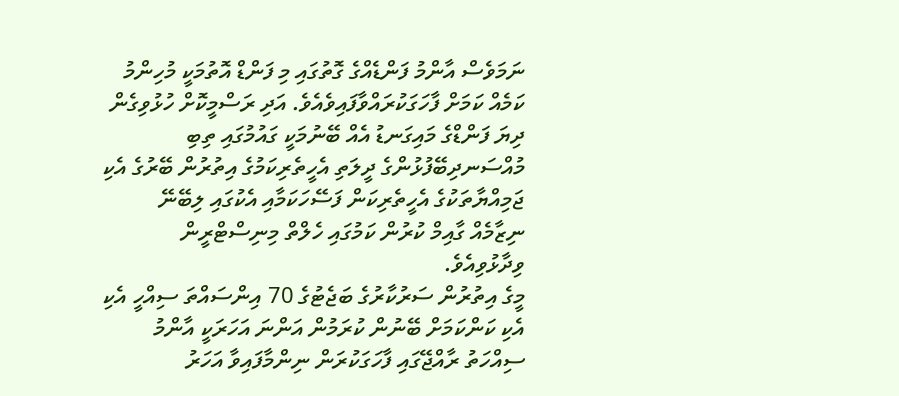ނަމަވެސް އާންމު ފަންޑެއްގެ ގޮތުގައި މި ފަންޑް އޮތުމަކީ މުހިންމު ކަމެއް ކަމަށް ފާހަގަކުރައްވާފައިވެއެވެ. އަދި ރަސްމީކޮށް ހުޅުވިގެން ދިޔަ ފަންޑްގެ މައިގަނޑު އެއް ބޭނުމަކީ ގައުމުގައި ތިބި މުއްސަނދިބޭފުޅުންގެ ދީލަތި އެހީތެރިކަމުގެ އިތުރުން ބޭރުގެ އެކި ޖަމިއްޔާތަކުގެ އެހީތެރިކަން ފަސޭހަކަމާއި އެކުގައި ލިބޭނޭ ނިޒާމެއް ގާއިމް ކުރުން ކަމުގައި ހެލްތް މިނިސްޓްރީން ވިދާޅުވިއެވެ.
މީގެ އިތުރުން ސަރުކާރުގެ ބަޖެޓުގެ 70 އިންސައްތަ ސިއްހީ އެކި އެކި ކަންކަމަށް ބޭނުން ކުރަމުން އަންނަ އަހަރަކީ އާންމު ސިއްހަތު ރާއްޖޭގައި ފާހަގަކުރަން ނިންމާފައިވާ އަހަރު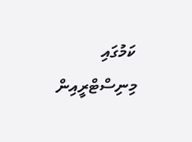ކަމުގައި މިނިސްޓްރީއިން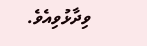ވިދާޅުވިއެވެ.